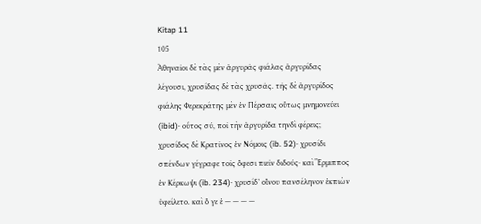Kitap 11
105
Ἀθηναῖοι δὲ τὰς μὲν ἀργυρᾶς φιάλας ἀργυρίδας λέγουσι, χρυσίδας δὲ τὰς χρυσᾶς. τῆς δὲ ἀργυρίδος φιάλης Φερεκράτης μὲν ἐν Πέρσαις οὕτως μνημονεύει (ibid)· οὗτος σύ, ποῖ τὴν ἀργυρίδα τηνδὶ φέρεις; χρυσίδος δὲ Κρατῖνος ἐν Νόμοις (ib. 52)· χρυσίδι σπένδων γέγραφε τοῖς ὄφεσι πιεῖν διδούς· καὶ Ἕρμιππος ἐν Κέρκωψι (ib. 234)· χρυσίδ’ οἴνου πανσέληνον ἐκπιὼν ὑφείλετο. καὶ ὅ γε ἐ — — — —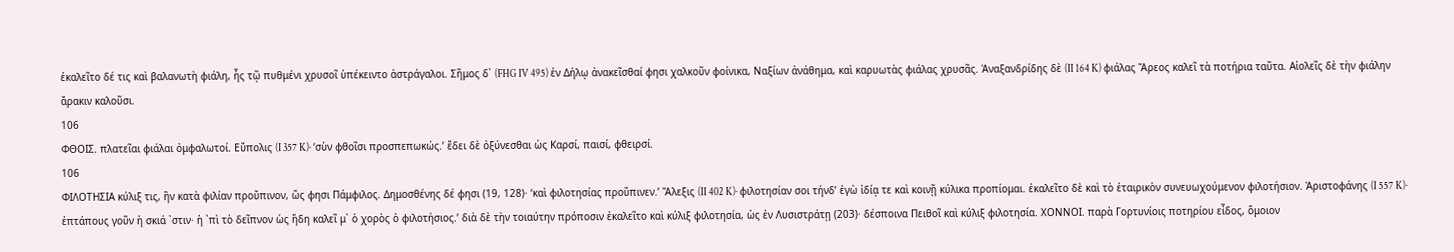ἐκαλεῖτο δέ τις καὶ βαλανωτὴ φιάλη, ἧς τῷ πυθμένι χρυσοῖ ὑπέκειντο ἀστράγαλοι. Σῆμος δ᾽ (FHG IV 495) ἐν Δήλῳ ἀνακεῖσθαί φησι χαλκοῦν φοίνικα, Ναξίων ἀνάθημα, καὶ καρυωτὰς φιάλας χρυσᾶς. Ἀναξανδρίδης δὲ (II 164 K) φιάλας Ἄρεος καλεῖ τὰ ποτήρια ταῦτα. Αἰολεῖς δὲ τὴν φιάλην ἄρακιν καλοῦσι.
106
ΦΘΟΙΣ. πλατεῖαι φιάλαι ὀμφαλωτοί. Εὔπολις (I 357 K)· ‘σὺν φθοῖσι προσπεπωκώς.’ ἔδει δὲ ὀξύνεσθαι ὡς Καρσί, παισί, φθειρσί.
106
ΦΙΛΟΤΗΣΙΑ κύλιξ τις, ἣν κατὰ φιλίαν προὔπινον, ὥς φησι Πάμφιλος. Δημοσθένης δέ φησι (19, 128)· ‘καὶ φιλοτησίας προὔπινεν.’ Ἄλεξις (II 402 K)· φιλοτησίαν σοι τήνδ’ ἐγὼ ἰδίᾳ τε καὶ κοινῇ κύλικα προπίομαι. ἐκαλεῖτο δὲ καὶ τὸ ἑταιρικὸν συνευωχούμενον φιλοτήσιον. Ἀριστοφάνης (I 557 K)· ἑπτάπους γοῦν ἡ σκιά ᾽στιν· ἡ ᾽πὶ τὸ δεῖπνον ὡς ἤδη καλεῖ μ᾽ ὁ χορὸς ὁ φιλοτήσιος.’ διὰ δὲ τὴν τοιαύτην πρόποσιν ἐκαλεῖτο καὶ κύλιξ φιλοτησία, ὡς ἐν Λυσιστράτῃ (203)· δέσποινα Πειθοῖ καὶ κύλιξ φιλοτησία. ΧΟΝΝΟΙ. παρὰ Γορτυνίοις ποτηρίου εἶδος, ὅμοιον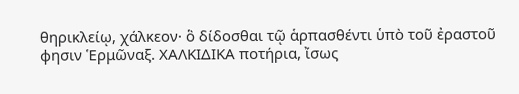θηρικλείῳ, χάλκεον· ὃ δίδοσθαι τῷ ἁρπασθέντι ὑπὸ τοῦ ἐραστοῦ φησιν Ἑρμῶναξ. ΧΑΛΚΙΔΙΚΑ ποτήρια, ἴσως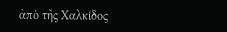ἀπὸ τῆς Χαλκίδος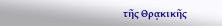τῆς Θρᾳκικῆς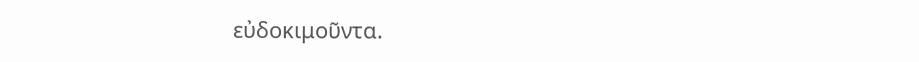εὐδοκιμοῦντα.